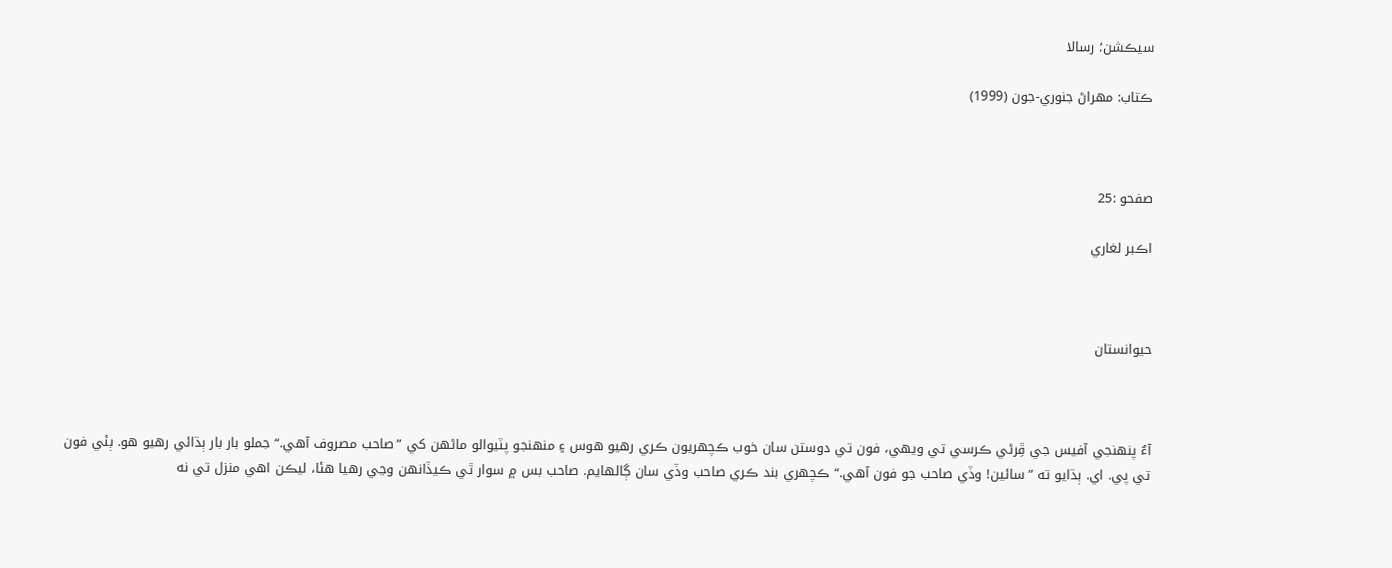سيڪشن؛ رسالا

ڪتاب: مهراڻ جنوري-جون (1999)



صفحو :25

اڪبر لغاري



حيوانستان



آءٌ پنهنجي آفيس جي ڦِرڻي ڪرسي تي ويهي، فون تي دوستن سان خوب ڪچهريون ڪري رهيو هوس ۽ منهنجو پٽيوالو ماڻهن کي ”صاحب مصروف آهي.“ جملو بار بار ٻڌائي رهيو هو. ٻئي فون تي پي. اي. ٻڌايو ته ”سائين! وڏي صاحب جو فون آهي.“ ڪچهري بند ڪري صاحب وڏي سان ڳالهايم. صاحب بس ۾ سوار ٿي ڪيڏانهن وڃي رهيا هئا، ليڪن اهي منزل تي نه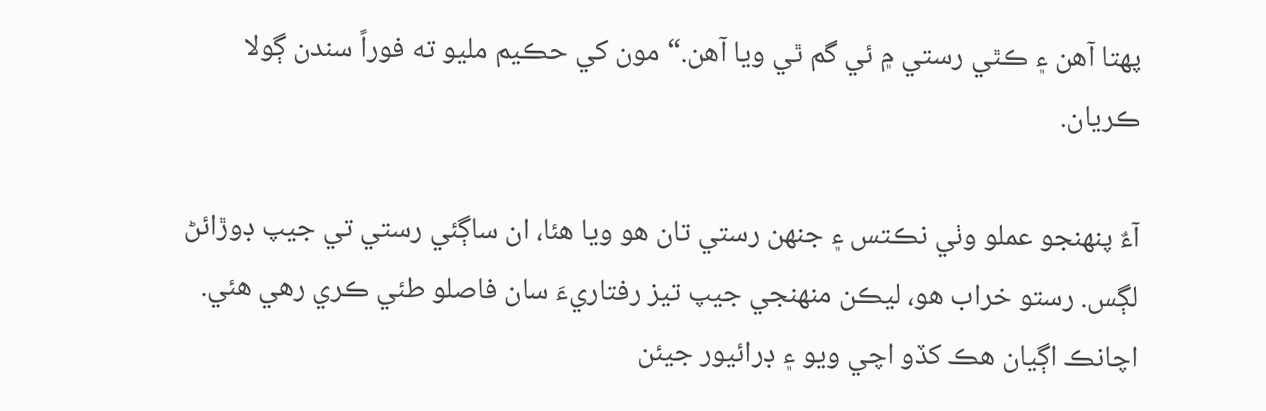پهتا آهن ۽ ڪٿي رستي ۾ ئي گم ٿي ويا آهن.“ مون کي حڪيم مليو ته فوراً سندن ڳولا ڪريان.

آءٌ پنهنجو عملو وٺي نڪتس ۽ جنهن رستي تان هو ويا هئا، ان ساڳئي رستي تي جيپ ڊوڙائڻ لڳس. رستو خراب هو، ليڪن منهنجي جيپ تيز رفتاريءَ سان فاصلو طئي ڪري رهي هئي. اچانڪ اڳيان هڪ کڏو اچي ويو ۽ ڊرائيور جيئن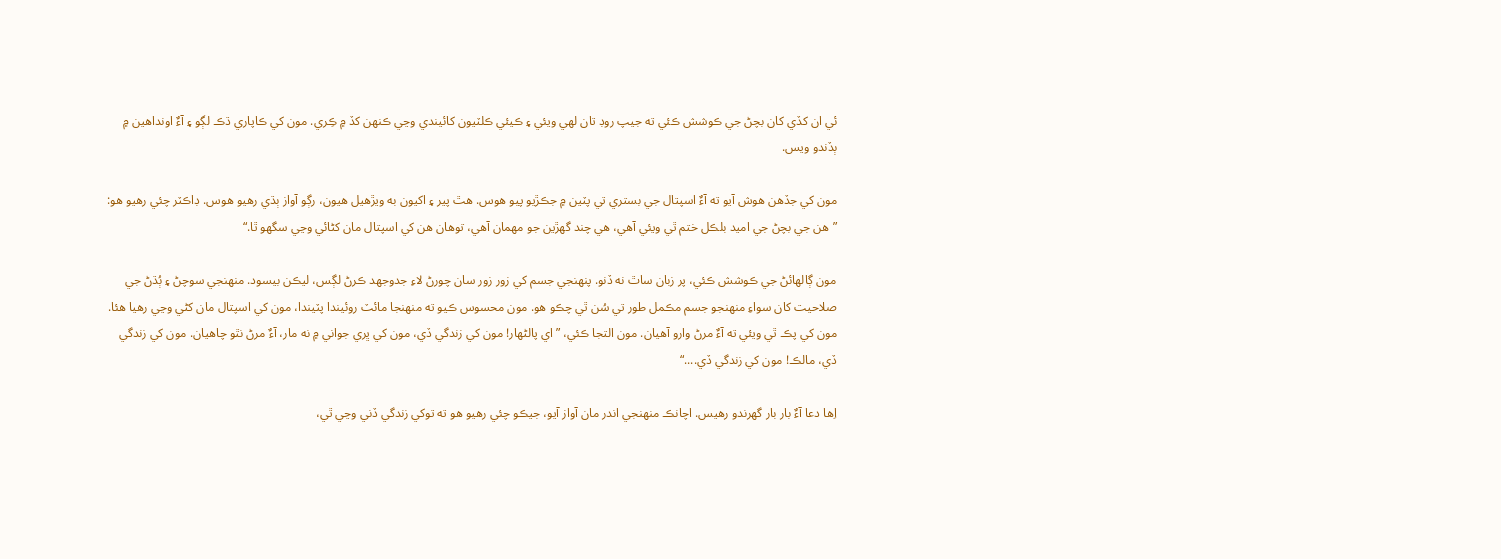ئي ان کڏي کان بچڻ جي ڪوشش ڪئي ته جيپ روڊ تان لهي ويئي ۽ ڪيئي ڪلٽيون کائيندي وڃي ڪنهن کڏ ۾ ڪِري. مون کي ڪاپاري ڌڪ لڳو ۽ آءٌ اونداهين ۾ ٻڏندو ويس.

مون کي جڏهن هوش آيو ته آءٌ اسپتال جي بستري تي پٽين ۾ جڪڙيو پيو هوس. هٿ پير ۽ اکيون به ويڙهيل هيون، رڳو آواز ٻڌي رهيو هوس. ڊاڪٽر چئي رهيو هو: ”هن جي بچڻ جي اميد بلڪل ختم ٿي ويئي آهي، هي چند گھڙين جو مهمان آهي، توهان هن کي اسپتال مان کڻائي وڃي سگھو ٿا.“

مون ڳالهائڻ جي ڪوشش ڪئي، پر زبان ساٿ نه ڏنو. پنهنجي جسم کي زور زور سان چورڻ لاءِ جدوجھد ڪرڻ لڳس، ليڪن بيسود. منهنجي سوچڻ ۽ ٻُڌڻ جي صلاحيت کان سواءِ منهنجو جسم مڪمل طور تي سُن ٿي چڪو هو. مون محسوس ڪيو ته منهنجا مائٽ روئيندا پٽيندا، مون کي اسپتال مان کڻي وڃي رهيا هئا. مون کي پڪ ٿي ويئي ته آءٌ مرڻ وارو آهيان. مون التجا ڪئي، ”اي پالڻهار! مون کي زندگي ڏي، مون کي ڀري جواني ۾ نه مار، آءٌ مرڻ نٿو چاهيان. مون کي زندگي ڏي، مالڪ! مون کي زندگي ڏي....“

اِها دعا آءٌ بار بار گھرندو رهيس. اچانڪ منهنجي اندر مان آواز آيو، جيڪو چئي رهيو هو ته توکي زندگي ڏني وڃي ٿي،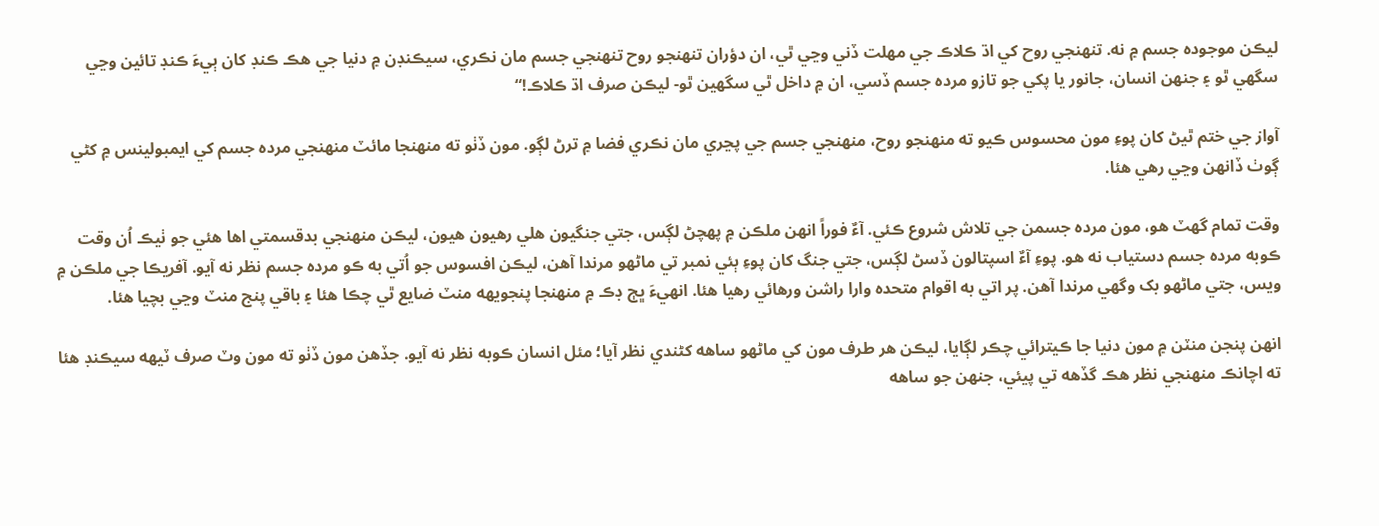ليڪن موجوده جسم ۾ نه. تنهنجي روح کي اڌ ڪلاڪ جي مهلت ڏني وڃي ٿي، ان دؤران تنهنجو روح تنهنجي جسم مان نڪري، سيڪنڊن ۾ دنيا جي هڪ ڪنڊ کان ٻيءَ ڪنڊ تائين وڃي سگھي ٿو ۽ جنهن انسان، جانور يا پکي جو تازو مرده جسم ڏسي، ان ۾ داخل ٿي سگھين ٿو- ليڪن صرف اڌ ڪلاڪ!“

آواز جي ختم ٿيڻ کان پوءِ مون محسوس ڪيو ته منهنجو روح، منهنجي جسم جي پڃري مان نڪري فضا ۾ ترڻ لڳو. مون ڏٺو ته منهنجا مائٽ منهنجي مرده جسم کي ايمبولينس ۾ کڻي ڳوٺ ڏانهن وڃي رهي هئا.

وقت تمام گھٽ هو، مون مرده جسمن جي تلاش شروع ڪئي. آءٌ فوراً انهن ملڪن ۾ پهچڻ لڳس، جتي جنگيون هلي رهيون هيون، ليڪن منهنجي بدقسمتي اها هئي جو ٺيڪ اُن وقت ڪوبه مرده جسم دستياب نه هو. پوءِ آءٌ اسپتالون ڏسڻ لڳس، جتي جنگ کان پوءِ ٻئي نمبر تي ماڻهو مرندا آهن، ليڪن افسوس جو اُتي به ڪو مرده جسم نظر نه آيو. آفريڪا جي ملڪن ۾ ويس، جتي ماڻهو بک وگھي مرندا آهن. پر اتي به اقوام متحده وارا راشن ورهائي رهيا هئا. انهيءَ ڀڄ ڊڪ ۾ منهنجا پنجويهه منٽ ضايع ٿي چڪا هئا ۽ باقي پنج منٽ وڃي بچيا هئا.

انهن پنجن منٽن ۾ مون دنيا جا ڪيترائي چڪر لڳايا، ليڪن هر طرف مون کي ماڻهو ساهه کڻندي نظر آيا؛ مئل انسان ڪوبه نظر نه آيو. جڏهن مون ڏٺو ته مون وٽ صرف ٽيهه سيڪنڊ هئا ته اچانڪ منهنجي نظر هڪ گڏهه تي پيئي، جنهن جو ساهه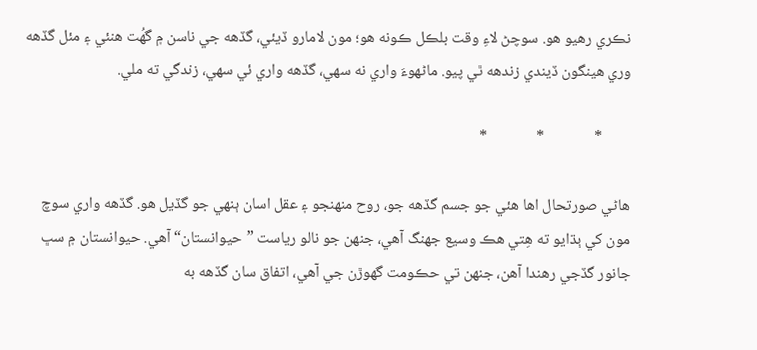نڪري رهيو هو. سوچڻ لاءِ وقت بلڪل ڪونه هو؛ مون لامارو ڏيئي، گڏهه جي ناسن ۾ گھُت هنئي ۽ مئل گڏهه وري هينگون ڏيندي زندهه ٿي پيو. ماڻهوءَ واري نه سهي، گڏهه واري ئي سهي، زندگي ته ملي.

        *              *              *

هاڻي صورتحال اها هئي جو جسم گڏهه جو، روح منهنجو ۽ عقل اسان ٻنهي جو گڏيل هو. گڏهه واري سوچ مون کي ٻڌايو ته هِتي هڪ وسيع جھنگ آهي، جنهن جو نالو رياست ”حيوانستان“ آهي. حيوانستان ۾ سڀ جانور گڏجي رهندا آهن، جنهن تي حڪومت گھوڙن جي آهي، اتفاق سان گڏهه به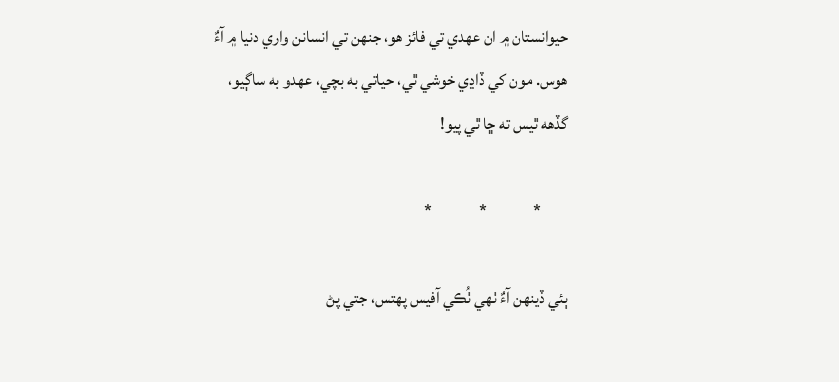حيوانستان ۾ ان عهدي تي فائز هو، جنهن تي انسانن واري دنيا ۾ آءٌ هوس. مون کي ڏاڍي خوشي ٿي، حياتي به بچي، عهدو به ساڳيو، گڏهه ٿيس ته ڇا ٿي پيو!

        *              *              *

ٻئي ڏينهن آءٌ ٺهي ٺُڪي آفيس پهتس، جتي پڻ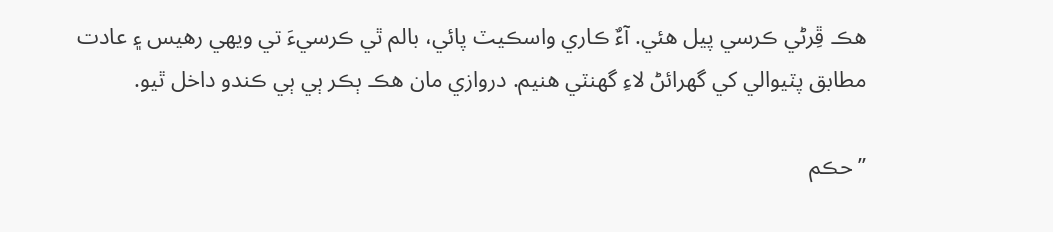هڪ ڦِرڻي ڪرسي پيل هئي. آءٌ ڪاري واسڪيٽ پائي، بالم ٿي ڪرسيءَ تي ويهي رهيس ۽ عادت مطابق پٽيوالي کي گھرائڻ لاءِ گھنٽي هنيم. دروازي مان هڪ ٻڪر ٻي ٻي ڪندو داخل ٿيو.

”حڪم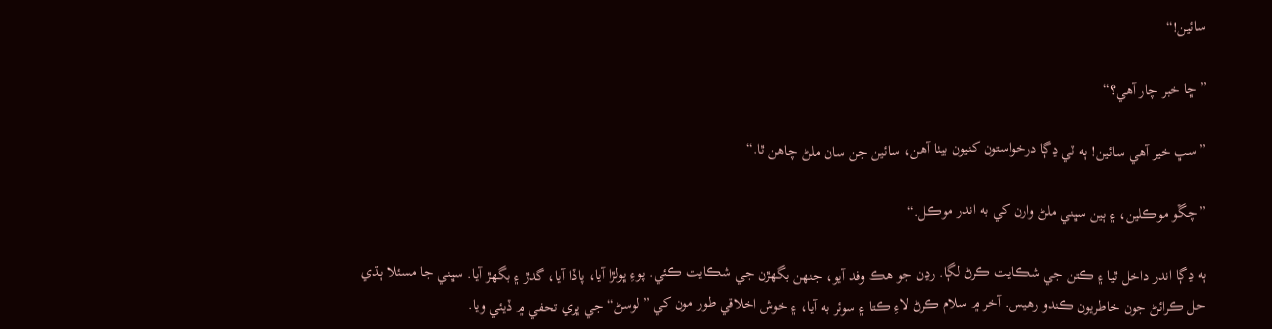سائين!“

”ڇا خبر چار آهي؟“

”سڀ خير آهي سائين! ٻه ٽي ڍڳا درخواستون کنيون بيٺا آهن، سائين جن سان ملڻ چاهن ٿا.“

”چڱو موڪلين، ۽ ٻين سڀني ملڻ وارن کي به اندر موڪل.“

ٻه ڍڳا اندر داخل ٿيا ۽ ڪتن جي شڪايت ڪرڻ لڳا. رڍن جو هڪ وفد آيو، جنهن بگھڙن جي شڪايت ڪئي. پوءِ ڀولڙا آيا، پاڏا آيا، گدڙ ۽ بگھڙ آيا. سڀني جا مسئلا ٻڌي حل ڪرائڻ جون خاطريون ڪندو رهيس. آخر ۾ سلام ڪرڻ لاءِ ڪتا ۽ سوئر به آيا، ۽ خوش اخلاقي طور مون کي ”لوسڻ“ جي ڀري تحفي ۾ ڏيئي ويا.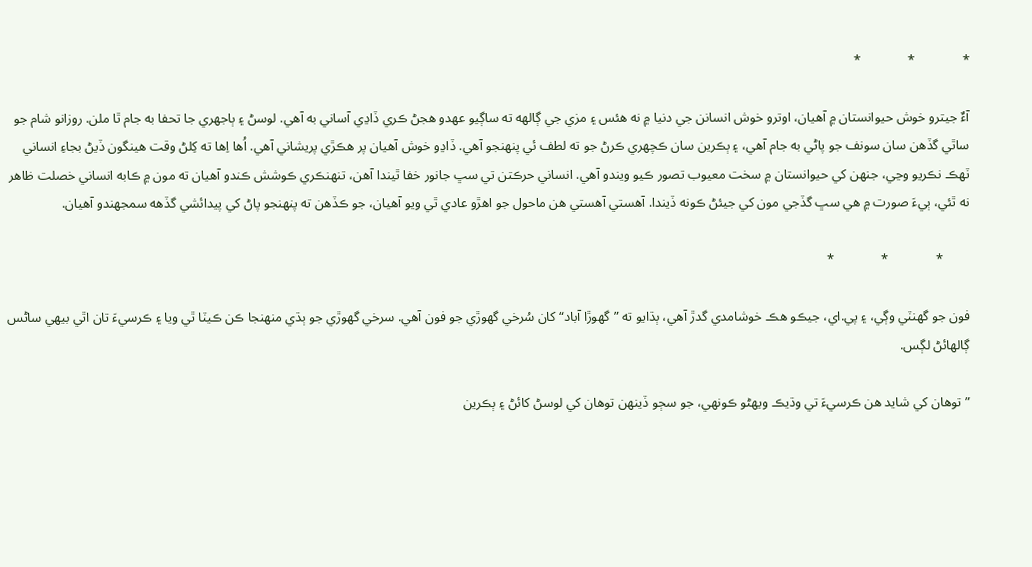*              *              *

آءٌ جيترو خوش حيوانستان ۾ آهيان، اوترو خوش انسانن جي دنيا ۾ نه هئس ۽ مزي جي ڳالهه ته ساڳيو عهدو هجڻ ڪري ڏاڍي آساني به آهي. لوسڻ ۽ ٻاجھري جا تحفا به جام ٿا ملن. روزانو شام جو ساٿي گڏهن سان سونف جو پاڻي به جام آهي، ۽ ٻڪرين سان ڪچهري ڪرڻ جو ته لطف ئي پنهنجو آهي. ڏاڍو خوش آهيان پر هڪڙي پريشاني آهي. اُها اِها ته کِلڻ وقت هينگون ڏيڻ بجاءِ انساني ٽهڪ نڪريو وڃي، جنهن کي حيوانستان ۾ سخت معيوب تصور ڪيو ويندو آهي. انساني حرڪتن تي سڀ جانور خفا ٿيندا آهن، تنهنڪري ڪوشش ڪندو آهيان ته مون ۾ ڪابه انساني خصلت ظاهر نه ٿئي، ٻيءَ صورت ۾ هي سڀ گڏجي مون کي جيئڻ ڪونه ڏيندا. آهستي آهستي هن ماحول جو اهڙو عادي ٿي ويو آهيان، جو ڪڏهن ته پنهنجو پاڻ کي پيدائشي گڏهه سمجھندو آهيان.

        *              *              *

فون جو گھنٽي وڳي، ۽ پي.اي، جيڪو هڪ خوشامدي گدڙ آهي، ٻڌايو ته ”گھوڙا آباد“ کان سُرخي گھوڙي جو فون آهي. سرخي گھوڙي جو ٻڌي منهنجا ڪن ڪيٽا ٿي ويا ۽ ڪرسيءَ تان اٿي بيهي ساڻس ڳالهائڻ لڳس.

”توهان کي شايد هن ڪرسيءَ تي وڌيڪ ويهڻو ڪونهي، جو سڄو ڏينهن توهان کي لوسڻ کائڻ ۽ ٻڪرين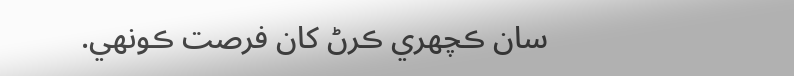سان ڪچهري ڪرڻ کان فرصت ڪونهي.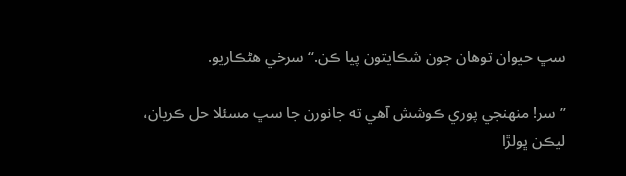سڀ حيوان توهان جون شڪايتون پيا ڪن.“ سرخي هڻڪاريو.

”سر! منهنجي پوري ڪوشش آهي ته جانورن جا سڀ مسئلا حل ڪريان، ليڪن ڀولڙا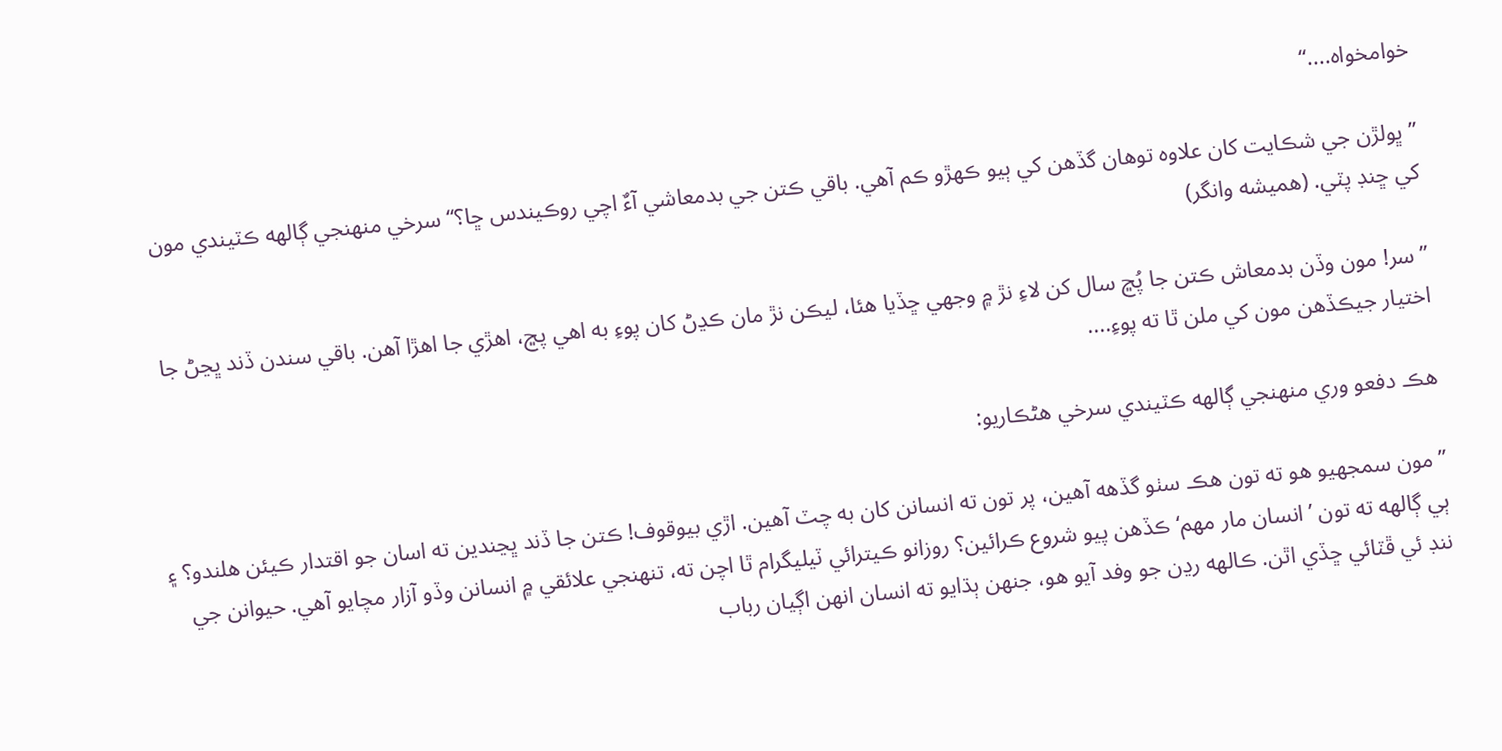خوامخواه....“

”ڀولڙن جي شڪايت کان علاوه توهان گڏهن کي ٻيو ڪهڙو ڪم آهي. باقي ڪتن جي بدمعاشي آءٌ اچي روڪيندس ڇا؟“ سرخي منهنجي ڳالهه ڪٽيندي مون کي ڇنڊ پٽي. (هميشه وانگر)

”سر! مون وڏن بدمعاش ڪتن جا پُڇ سال کن لاءِ نڙ ۾ وجھي ڇڏيا هئا، ليڪن نڙ مان ڪڍڻ کان پوءِ به اهي پڇ، اهڙي جا اهڙا آهن. باقي سندن ڏند ڀڃڻ جا اختيار جيڪڏهن مون کي ملن ٿا ته پوءِ....

هڪ دفعو وري منهنجي ڳالهه ڪٽيندي سرخي هڻڪاريو:

”مون سمجھيو هو ته تون هڪ سٺو گڏهه آهين، پر تون ته انسانن کان به چٽ آهين. اڙي بيوقوف! ڪتن جا ڏند ڀڃندين ته اسان جو اقتدار ڪيئن هلندو؟ ۽ ٻي ڳالهه ته تون ’انسان مار مهم‘ ڪڏهن پيو شروع ڪرائين؟ روزانو ڪيترائي ٽيليگرام ٿا اچن ته، تنهنجي علائقي ۾ انسانن وڏو آزار مچايو آهي. حيوانن جي ننڊ ئي ڦٽائي ڇڏي اٿن. ڪالهه رڍن جو وفد آيو هو، جنهن ٻڌايو ته انسان انهن اڳيان رباب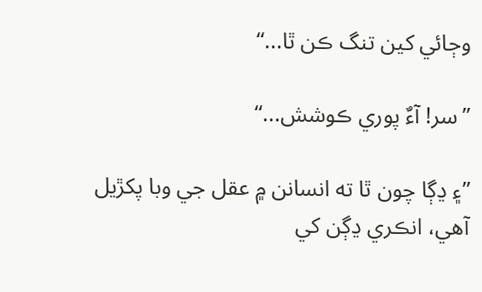وڄائي کين تنگ ڪن ٿا...“

”سر! آءٌ پوري ڪوشش...“

”۽ ڍڳا چون ٿا ته انسانن ۾ عقل جي وبا پکڙيل آهي، انڪري ڍڳن کي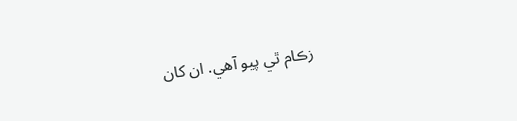زڪام ٿي پيو آهي. ان کان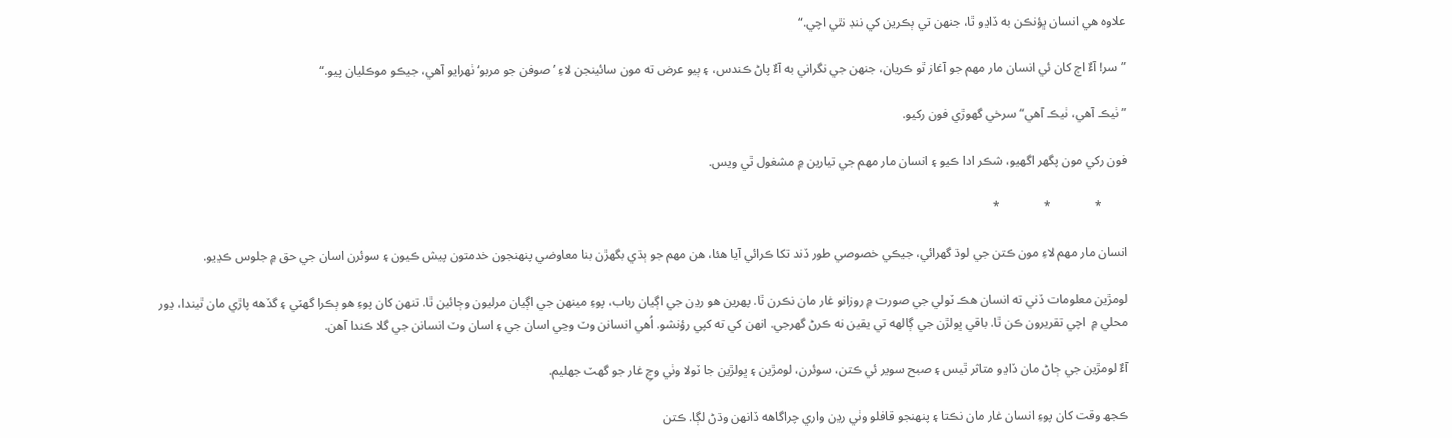علاوه هي انسان ڀؤنڪن به ڏاڍو ٿا، جنهن تي ٻڪرين کي ننڊ نٿي اچي.“

”سر! آءٌ اڄ کان ئي انسان مار مهم جو آغاز ٿو ڪريان، جنهن جي نگراني به آءٌ پاڻ ڪندس، ۽ ٻيو عرض ته مون سائينجن لاءِ ’صوفن جو مربو‘ ٺهرايو آهي، جيڪو موڪليان پيو.“

”ٺيڪ آهي، ٺيڪ آهي“ سرخي گھوڙي فون رکيو.

فون رکي مون پگھر اگھيو، شڪر ادا ڪيو ۽ انسان مار مهم جي تيارين ۾ مشغول ٿي ويس.

        *              *              *

انسان مار مهم لاءِ مون ڪتن جي لوڌ گھرائي، جيڪي خصوصي طور ڏند تکا ڪرائي آيا هئا، هن مهم جو ٻڌي بگھڙن بنا معاوضي پنهنجون خدمتون پيش ڪيون ۽ سوئرن اسان جي حق ۾ جلوس ڪڍيو.

لومڙين معلومات ڏني ته انسان هڪ ٽولي جي صورت ۾ روزانو غار مان نڪرن ٿا. پهرين هو رڍن جي اڳيان رباب، پوءِ مينهن جي اڳيان مرليون وڄائين ٿا. تنهن کان پوءِ هو ٻڪرا گھٽي ۽ گڏهه پاڙي مان ٿيندا، ڍور محلي ۾  اچي تقريرون ڪن ٿا. باقي ڀولڙن جي ڳالهه تي يقين نه ڪرڻ گھرجي. انهن کي ته کپي رؤنشو. اُهي انسانن وٽ وڃي اسان جي ۽ اسان وٽ انسانن جي گلا ڪندا آهن.

آءٌ لومڙين جي ڄاڻ مان ڏاڍو متاثر ٿيس ۽ صبح سوير ئي ڪتن، سوئرن، لومڙين ۽ ڀولڙين جا ٽولا وٺي وڃِ غار جو گھٽ جھليم.

ڪجھ وقت کان پوءِ انسان غار مان نڪتا ۽ پنهنجو قافلو وٺي رڍن واري چراگاهه ڏانهن وڌڻ لڳا. ڪتن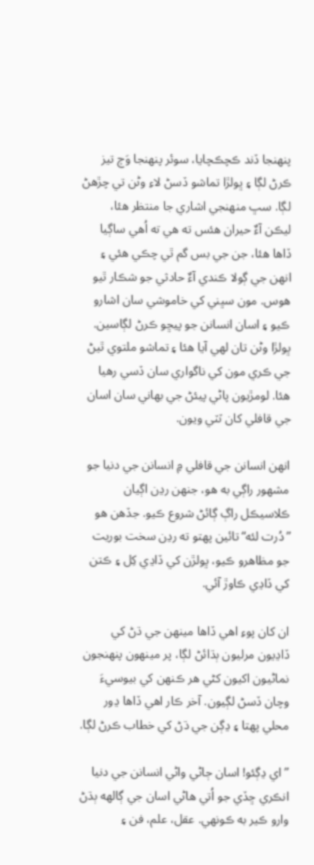پنهنجا ڏند ڪچڪچايا، سوئر پنهنجا وَڄ تيز ڪرڻ لڳا ۽ ڀولڙا تماشو ڏسڻ لاءِ وڻن تي چڙهڻ لڳا. سڀ منهنجي اشاري جا منتظر هئا، ليڪن آءٌ حيران هئس ته هي ته اُهي ساڳيا ڏاها هئا، جن جي بس گم ٿي چڪي هئي ۽ انهن جي ڳولا ڪندي آءٌ حادثي جو شڪار ٿيو هوس. مون سڀني کي خاموشي سان اشارو ڪيو ۽ اسان انسانن جو پيڇو ڪرڻ لڳاسين. ڀولڙا وڻن تان لهي آيا هئا ۽ تماشو ملتوي ٿيڻ جي ڪري مون کي ناگواري سان ڏسي رهيا هئا. لومڙيون پاڻي پيئڻ جي بهاني سان اسان  جي قافلي کان ٽٽي ويون.

انهن انسانن جي قافلي ۾ انسانن جي دنيا جو مشهور راڳي به هو، جنهن رڍن اڳيان ڪلاسيڪل راڳ ڳائڻ شروع ڪيو. جڏهن هو ”دُرت لئه“ تائين پهتو ته رڍن سخت بوريت جو مظاهرو ڪيو، ڀولڙن کي ڏاڍي کِل ۽ ڪتن کي ڏاڍي ڪاوڙ آئي.

ان کان پوءِ اهي ڏاها مينهن جي ڌڻ کي ڏاڍيون مرليون ٻڌائڻ لڳا، پر مينهون پنهنجون نماڻيون اکيون کڻي هر ڪنهن کي بيوسيءَ وچان ڏسڻ لڳيون. آخر ڪار اهي ڏاها ڍور محلي پهتا ۽ ڍڳن جي ڌڻ کي خطاب ڪرڻ لڳا.

”اي ڍڳئو! اسان ڄاڻي واڻي انسانن جي دنيا انڪري ڇڏي جو اُتي هاڻي اسان جي ڳالهه ٻڌڻ وارو ڪير به ڪونهي. عقل، علم، فن ۽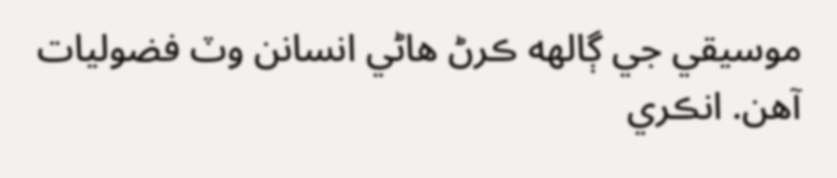موسيقي جي ڳالهه ڪرڻ هاڻي انسانن وٽ فضوليات آهن. انڪري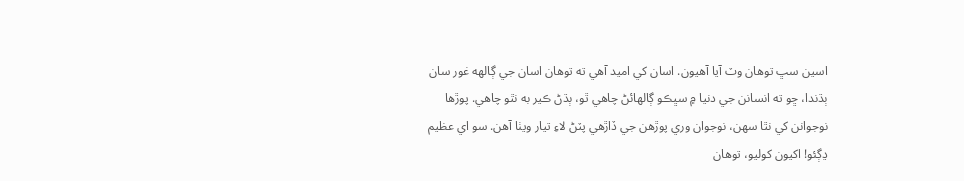اسين سڀ توهان وٽ آيا آهيون. اسان کي اميد آهي ته توهان اسان جي ڳالهه غور سان ٻڌندا، ڇو ته انسانن جي دنيا ۾ سڀڪو ڳالهائڻ چاهي ٿو، ٻڌڻ ڪير به نٿو چاهي. پوڙها نوجوانن کي نٿا سهن، نوجوان وري پوڙهن جي ڏاڙهي پٽڻ لاءِ تيار ويٺا آهن. سو اي عظيم ڍڳئو! اکيون کوليو، توهان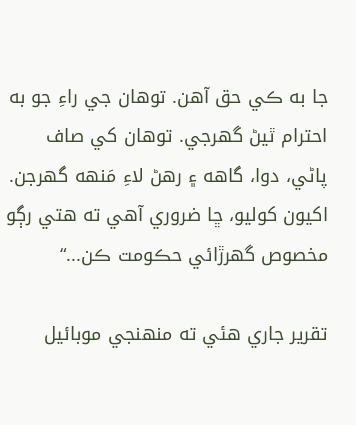جا به ڪي حق آهن. توهان جي راءِ جو به احترام ٿيڻ گھرجي. توهان کي صاف پاڻي، دوا، گاهه ۽ رهڻ لاءِ مَنهه گھرجن. اکيون کوليو، ڇا ضروري آهي ته هتي رڳو مخصوص گھرڙائي حڪومت ڪن...“

تقرير جاري هئي ته منهنجي موبائيل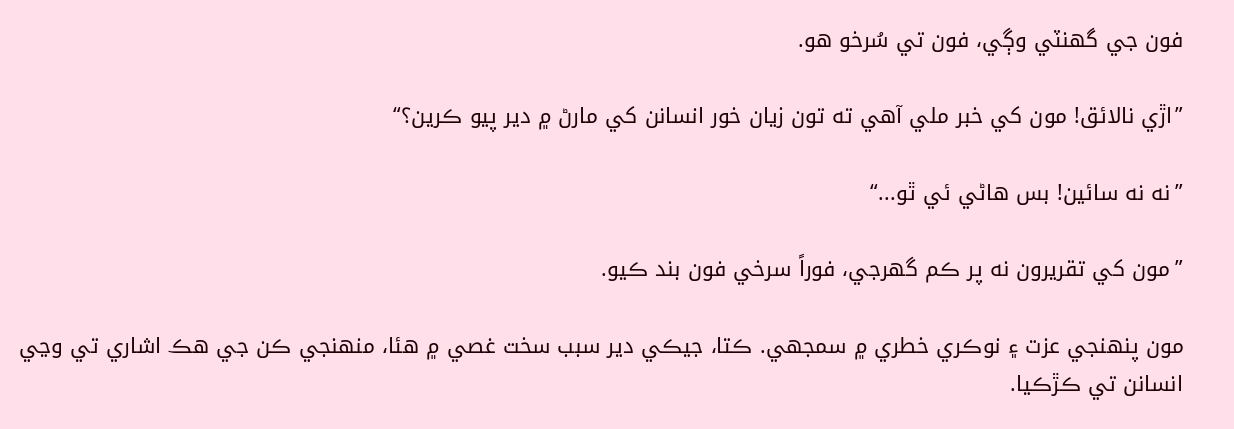فون جي گھنٽي وڳي، فون تي سُرخو هو.

”اڙي نالائق! مون کي خبر ملي آهي ته تون زيان خور انسانن کي مارڻ ۾ دير پيو ڪرين؟“

”نه نه سائين! بس هاڻي ئي ٿو...“

”مون کي تقريرون نه پر ڪم گھرجي، فوراً سرخي فون بند ڪيو.

مون پنهنجي عزت ۽ نوڪري خطري ۾ سمجھي. ڪتا، جيڪي دير سبب سخت غصي ۾ هئا، منهنجي ڪن جي هڪ اشاري تي وڃي انسانن تي ڪڙڪيا.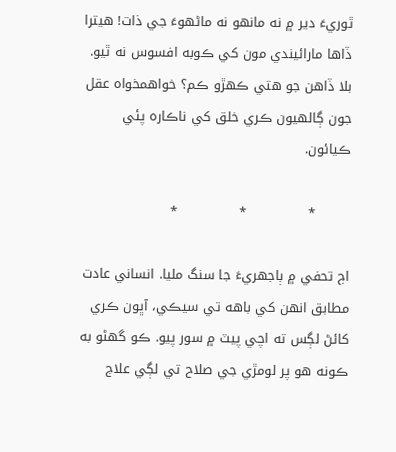ٿوريءَ دير ۾ نه مانهو نه ماڻهوءَ جي ذات! هيترا ڏاها مارائيندي مون کي ڪوبه افسوس نه ٿيو. بلا ڏاهن جو هتي ڪهڙو ڪم؟ خواهمخواه عقل جون ڳالهيون ڪري خلق کي ناڪاره پئي ڪيائون.

        *              *              *

اڄ تحفي ۾ ٻاجھريءَ جا سنگ مليا. انساني عادت مطابق انهن کي باهه تي سيڪي، آڀون ڪري کائڻ لڳس ته اچي پيٽ ۾ سور پيو. ڪو گھڻو به ڪونه هو پر لومڙي جي صلاح تي لڳي علاج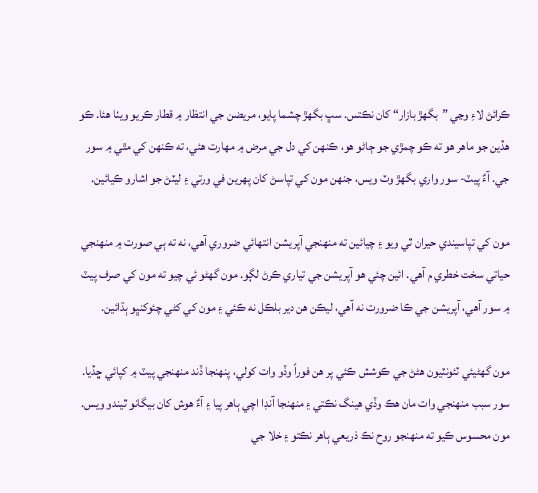ڪرائڻ لاءِ وڃي ”بگھڙ بازار“ کان نڪتس. سڀ بگھڙ چشما پايو، مريضن جي انتظار ۾ قطار ڪريو ويٺا هئا. ڪو هڏين جو ماهر هو ته ڪو چمڙي جو ڄاڻو هو، ڪنهن کي دل جي مرض ۾ مهارت هئي، ته ڪنهن کي مٿي ۾ سور جي. آءٌ پيٽ- سور واري بگھڙ وٽ ويس، جنهن مون کي تپاسڻ کان پهرين في ورتي ۽ ليٽڻ جو اشارو ڪيائين.

مون کي تپاسيندي حيران ٿي ويو ۽ چيائين ته منهنجي آپريشن انتهائي ضروري آهي، نه ته ٻي صورت ۾ منهنجي حياتي سخت خطري م آهي. ائين چئي هو آپريشن جي تياري ڪرڻ لڳو. مون گھڻو ئي چيو ته مون کي صرف پيٽ ۾ سور آهي، آپريشن جي ڪا ضرورت نه آهي، ليڪن هن دير بلڪل نه ڪئي ۽ مون کي کڻي چئوکنڀو ٻڌائين.

مون گھڻيئي ٽئونٽيون هڻڻ جي ڪوشش ڪئي پر هن فوراً وڏو وات کولي، پنهنجا ڏند منهنجي پيٽ ۾ کپائي ڇڏيا. سور سبب منهنجي وات مان هڪ وڏي هينگ نڪتي ۽ منهنجا آنڊا اچي ٻاهر پيا ۽ آءٌ هوش کان بيگانو ٿيندو ويس. مون محسوس ڪيو ته منهنجو روح نڪ ذريعي ٻاهر نڪتو ۽ خلا جي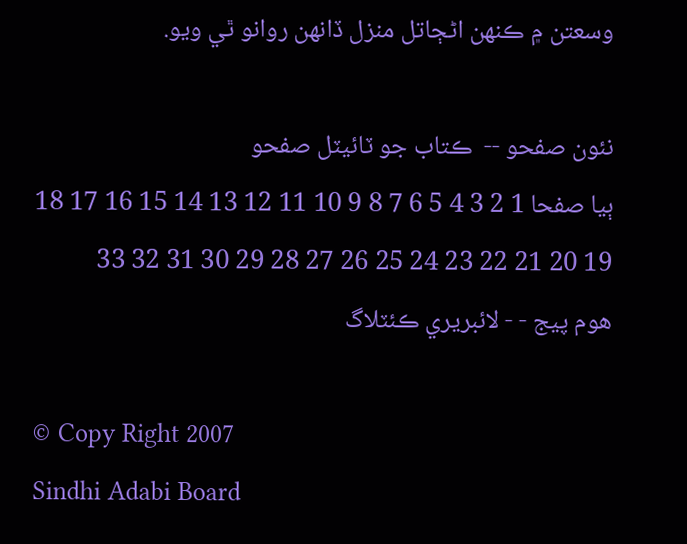وسعتن ۾ ڪنهن اڻڄاتل منزل ڏانهن روانو ٿي ويو.

نئون صفحو --  ڪتاب جو ٽائيٽل صفحو
ٻيا صفحا 1 2 3 4 5 6 7 8 9 10 11 12 13 14 15 16 17 18 19 20 21 22 23 24 25 26 27 28 29 30 31 32 33
هوم پيج - - لائبريري ڪئٽلاگ

© Copy Right 2007
Sindhi Adabi Board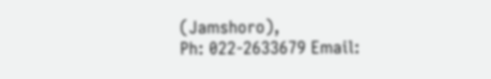(Jamshoro),
Ph: 022-2633679 Email: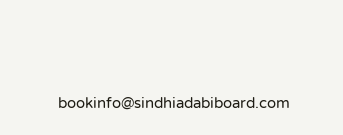bookinfo@sindhiadabiboard.com